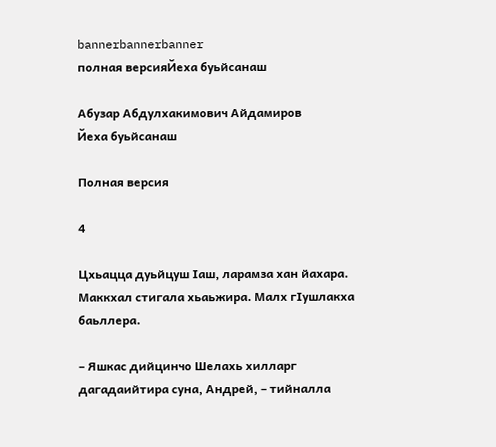bannerbannerbanner
полная версияЙеха буьйсанаш

Абузар Абдулхакимович Айдамиров
Йеха буьйсанаш

Полная версия

4

Цхьацца дуьйцуш Iаш, ларамза хан йахара. Маккхал стигала хьаьжира. Малх гIушлакха баьллера.

– Яшкас дийцинчо Шелахь хилларг дагадаийтира суна, Андрей, – тийналла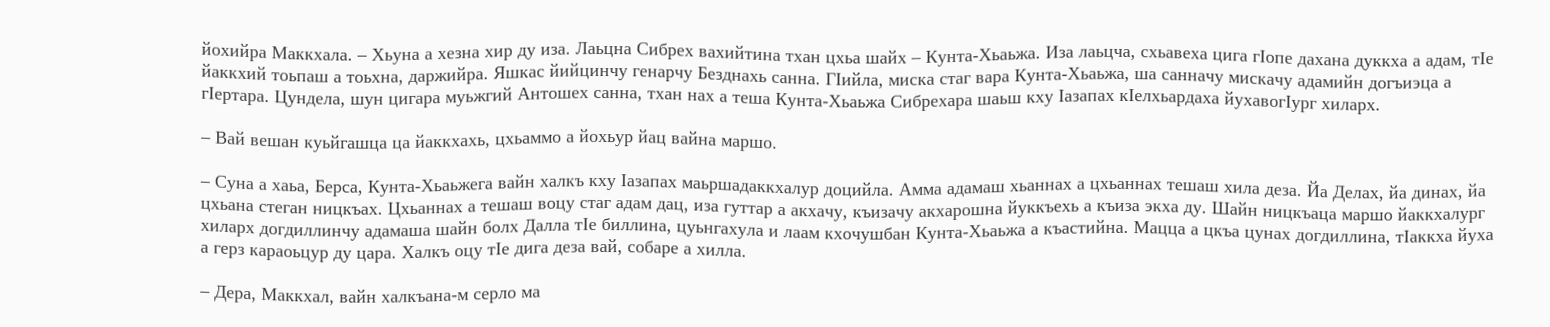йохийра Маккхала. – Хьуна а хезна хир ду иза. Лаьцна Сибрех вахийтина тхан цхьа шайх – Кунта-Хьаьжа. Иза лаьцча, схьавеха цига гIопе дахана дуккха а адам, тIе йаккхий тоьпаш а тоьхна, даржийра. Яшкас йийцинчу генарчу Безднахь санна. ГIийла, миска стаг вара Кунта-Хьаьжа, ша санначу мискачу адамийн догъиэца а гIертара. Цундела, шун цигара муьжгий Антошех санна, тхан нах а теша Кунта-Хьаьжа Сибрехара шаьш кху Iазапах кIелхьардаха йухавогIург хиларх.

– Вай вешан куьйгашца ца йаккхахь, цхьаммо а йохьур йац вайна маршо.

– Суна а хаьа, Берса, Кунта-Хьаьжега вайн халкъ кху Iазапах маьршадаккхалур доцийла. Амма адамаш хьаннах а цхьаннах тешаш хила деза. Йа Делах, йа динах, йа цхьана стеган ницкъах. Цхьаннах а тешаш воцу стаг адам дац, иза гуттар а акхачу, къизачу акхарошна йуккъехь а къиза экха ду. Шайн ницкъаца маршо йаккхалург хиларх догдиллинчу адамаша шайн болх Далла тIе биллина, цуьнгахула и лаам кхочушбан Кунта-Хьаьжа а къастийна. Мацца а цкъа цунах догдиллина, тIаккха йуха а герз караоьцур ду цара. Халкъ оцу тIе дига деза вай, собаре а хилла.

– Дера, Маккхал, вайн халкъана-м серло ма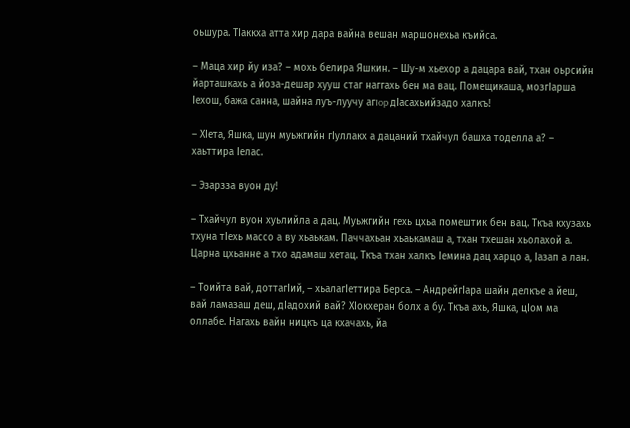оьшура. ТIаккха атта хир дара вайна вешан маршонехьа къийса.

– Маца хир йу иза? – мохь белира Яшкин. – Шу-м хьехор а дацара вай, тхан оьрсийн йарташкахь а йоза-дешар хууш стаг наггахь бен ма вац. Помещикаша, мозгIарша Iехош, бажа санна, шайна луъ-луучу aгIop дIасахьийзадо халкъ!

– ХIета, Яшка, шун муьжгийн гIуллакх а дацаний тхайчул башха тоделла а? – хаьттира Iелас.

– Эзарзза вуон ду!

– Тхайчул вуон хуьлийла а дац. Муьжгийн гехь цхьа помештик бен вац. Ткъа кхузахь тхуна тIехь массо а ву хьаькам. Паччахьан хьаькамаш а, тхан тхешан хьолахой а. Царна цхьанне а тхо адамаш хетац. Ткъа тхан халкъ Iемина дац харцо а, Iазап а лан.

– Тоийта вай, доттагIий, – хьалагIеттира Берса. – АндрейгIара шайн делкъе а йеш, вай ламазаш деш, дIадохий вай? ХIокхеран болх а бу. Ткъа ахь, Яшка, цIом ма оллабе. Нагахь вайн ницкъ ца кхачахь, йа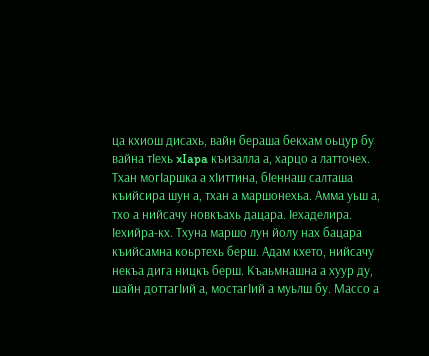ца кхиош дисахь, вайн бераша бекхам оьцур бу вайна тIехь xIapa къизалла а, харцо а латточех. Тхан могIаршка а хIиттина, бIеннаш салташа къийсира шун а, тхан а маршонехьа. Амма уьш а, тхо а нийсачу новкъахь дацара. Iехаделира. Iехийра-кх. Тхуна маршо лун йолу нах бацара къийсамна коьртехь берш. Адам кхето, нийсачу некъа дига ницкъ берш. Къаьмнашна а хуур ду, шайн доттагIий а, мостагIий а муьлш бу. Массо а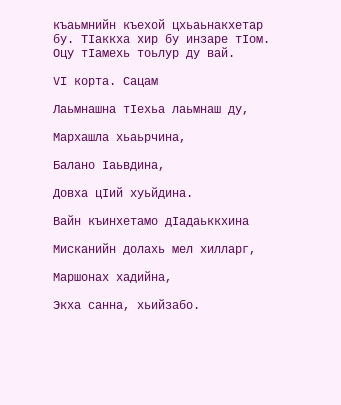къаьмнийн къехой цхьаьнакхетар бу. ТIаккха хир бу инзаре тIом. Оцу тIамехь тоьлур ду вай.

VI корта. Сацам

Лаьмнашна тIехьа лаьмнаш ду,

Мархашла хьаьрчина,

Балано Iаьвдина,

Довха цIий хуьйдина.

Вайн къинхетамо дIадаьккхина

Мисканийн долахь мел хилларг,

Маршонах хадийна,

Экха санна, хьийзабо.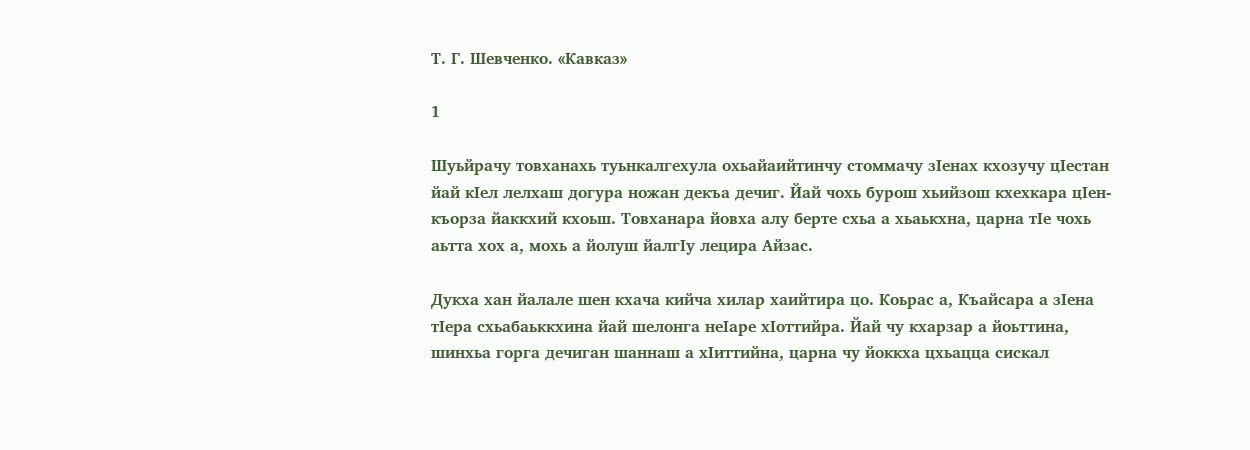Т. Г. Шевченко. «Кавказ»

1

Шуьйрачу товханахь туьнкалгехула охьайаийтинчу стоммачу зIенах кхозучу цIестан йай кIел лелхаш догура ножан декъа дечиг. Йай чохь бурош хьийзош кхехкара цIен-къорза йаккхий кхоьш. Товханара йовха алу берте схьа а хьаькхна, царна тIе чохь аьтта хох а, мохь а йолуш йалгIу лецира Айзас.

Дукха хан йалале шен кхача кийча хилар хаийтира цо. Коьрас а, Къайсара а зIена тIера схьабаьккхина йай шелонга неIаре хIоттийра. Йай чу кхарзар а йоьттина, шинхьа горга дечиган шаннаш а хIиттийна, царна чу йоккха цхьацца сискал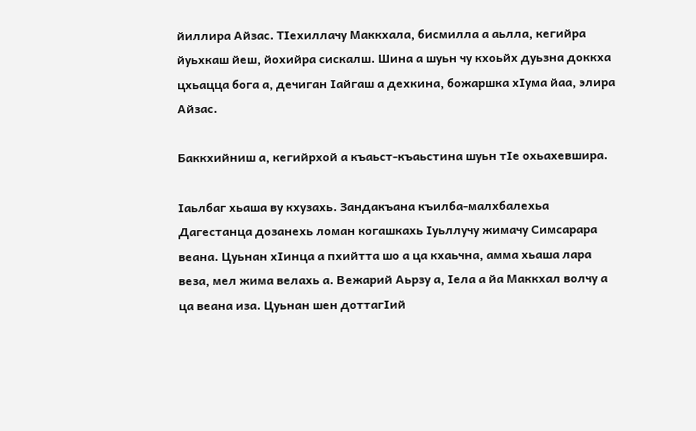йиллира Айзас. ТIехиллачу Маккхала, бисмилла а аьлла, кегийра йуьхкаш йеш, йохийра сискалш. Шина а шуьн чу кхоьйх дуьзна доккха цхьацца бога а, дечиган Iайгаш а дехкина, божаршка хIума йаа, элира Айзас.

Баккхийниш а, кегийрхой а къаьст-къаьстина шуьн тIе охьахевшира.

Iаьлбаг хьаша ву кхузахь. Зандакъана къилба-малхбалехьа Дагестанца дозанехь ломан когашкахь Iуьллучу жимачу Симсарара веана. Цуьнан хIинца а пхийтта шо а ца кхаьчна, амма хьаша лара веза, мел жима велахь а. Вежарий Аьрзу а, Iела а йа Маккхал волчу а ца веана иза. Цуьнан шен доттагIий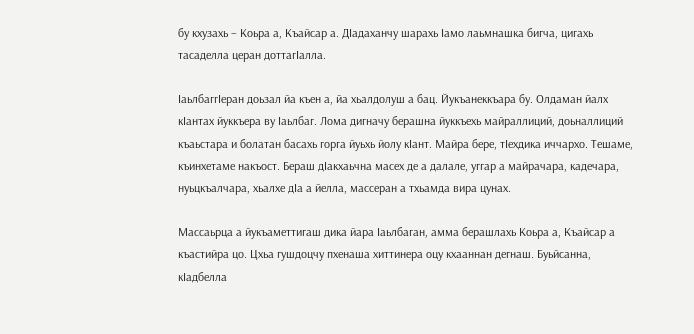бу кхузахь – Коьра а, Къайсар а. ДIадаханчу шарахь Iамо лаьмнашка бигча, цигахь тасаделла церан доттагIалла.

IаьлбаггIеран доьзал йа къен а, йа хьалдолуш а бац. Йукъанеккъара бу. Олдаман йалх кIантах йуккъера ву Iаьлбаг. Лома дигначу берашна йуккъехь майраллиций, доьналлиций къаьстара и болатан басахь горга йуьхь йолу кIант. Майра бере, тIехдика иччархо. Тешаме, къинхетаме накъост. Бераш дIакхаьчна масех де а далале, уггар а майрачара, кадечара, нуьцкъалчара, хьалхе дIа а йелла, массеран а тхьамда вира цунах.

Массаьрца а йукъаметтигаш дика йара Iаьлбаган, амма берашлахь Коьра а, Къайсар а къастийра цо. Цхьа гушдоцчу пхенаша хиттинера оцу кхааннан дегнаш. Буьйсанна, кIадбелла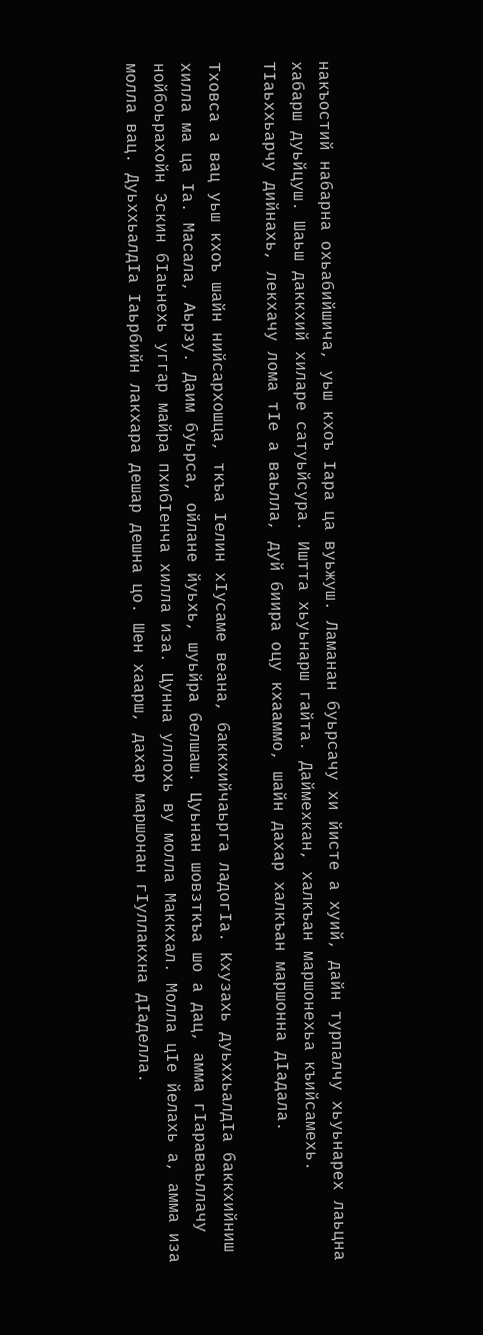накъостий набарна охьабийшича, уьш кхоъ Iара ца вуьжуш. Ламанан буьрсачу хи йисте а хуий, дайн турпалчу хьуьнарех лаьцна хабарш дуьйцуш. Шаьш даккхий хиларе сатуьйсура. Иштта хьуьнарш гайта. Даймехкан, халкъан маршонехьа къийсамехь. ТIаьххьарчу дийнахь, лекхачу лома тIе а ваьлла, дуй биира оцу кхааммо, шайн дахар халкъан маршонна дIадала.

Тховса а вац уьш кхоъ шайн нийсархошца, ткъа Iелин хIусаме веана, баккхийчаьрга ладогIа. Кхузахь дуьххьалдIа баккхийниш хилла ма ца Iа. Масала, Аьрзу. Даим буьрса, ойлане йуьхь, шуьйра белшаш. Цуьнан шовзткъа шо а дац, амма гIараваьллачу нойбоьрахойн Эскин бIаьнехь уггар майра пхибIенча хилла иза. Цунна уллохь ву молла Маккхал. Молла цIе йелахь а, амма иза молла вац. ДуьххьалдIа Iаьрбийн лакхара дешар дешна цо. Шен хаарш, дахар маршонан гIуллакхна дIаделла.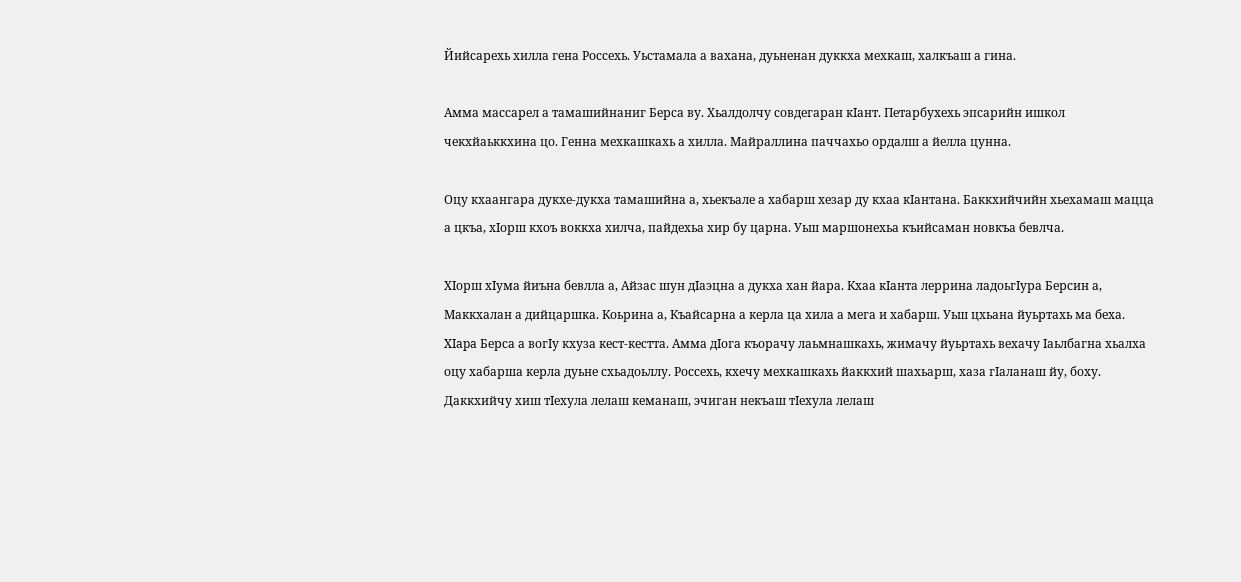Йийсарехь хилла гена Россехь. Уьстамала а вахана, дуьненан дуккха мехкаш, халкъаш а гина.

Амма массарел а тамашийнаниг Берса ву. Хьалдолчу совдегаран кIант. Петарбухехь эпсарийн ишкол чекхйаьккхина цо. Генна мехкашкахь а хилла. Майраллина паччахьо ордалш а йелла цунна.

Оцу кхаангара дукхе-дукха тамашийна а, хьекъале а хабарш хезар ду кхаа кIантана. Баккхийчийн хьехамаш мацца а цкъа, хIорш кхоъ воккха хилча, пайдехьа хир бу царна. Уьш маршонехьа къийсаман новкъа бевлча.

ХIорш хIума йиъна бевлла а, Айзас шун дIаэцна а дукха хан йара. Кхаа кIанта леррина ладоьгIура Берсин а, Маккхалан а дийцаршка. Коьрина а, Къайсарна а керла ца хила а мега и хабарш. Уьш цхьана йуьртахь ма беха. XIapa Берса а вогIу кхуза кест-кестта. Амма дIога къорачу лаьмнашкахь, жимачу йуьртахь вехачу Iаьлбагна хьалха оцу хабарша керла дуьне схьадоьллу. Россехь, кхечу мехкашкахь йаккхий шахьарш, хаза гIаланаш йу, боху. Даккхийчу хиш тIехула лелаш кеманаш, эчиган некъаш тIехула лелаш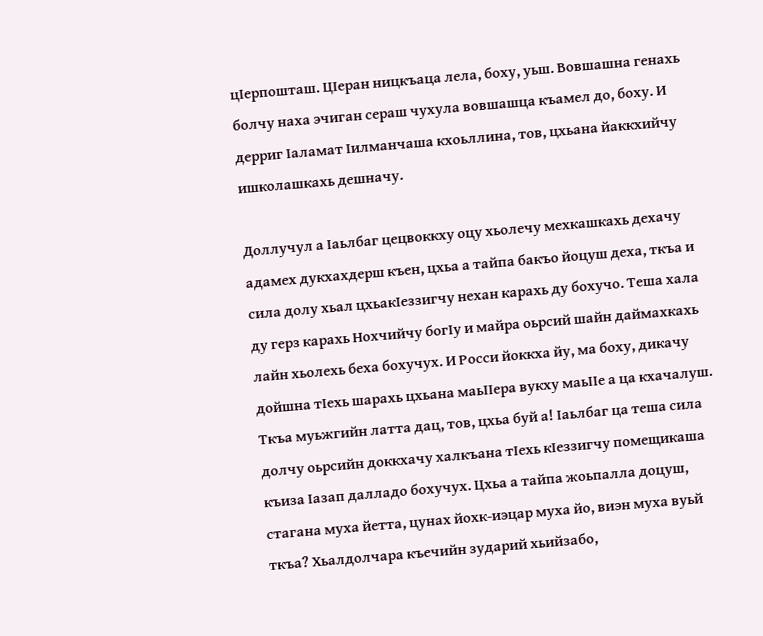цIерпошташ. ЦIеран ницкъаца лела, боху, уьш. Вовшашна генахь болчу наха эчиган сераш чухула вовшашца къамел до, боху. И дерриг Iаламат Iилманчаша кхоьллина, тов, цхьана йаккхийчу ишколашкахь дешначу.

Доллучул а Iаьлбаг цецвоккху оцу хьолечу мехкашкахь дехачу адамех дукхахдерш къен, цхьа а тайпа бакъо йоцуш деха, ткъа и сила долу хьал цхьакIеззигчу нехан карахь ду бохучо. Теша хала ду герз карахь Нохчийчу богIу и майра оьрсий шайн даймахкахь лайн хьолехь беха бохучух. И Росси йоккха йу, ма боху, дикачу дойшна тIехь шарахь цхьана маьIIера вукху маьIIе а ца кхачалуш. Ткъа муьжгийн латта дац, тов, цхьа буй а! Iаьлбаг ца теша сила долчу оьрсийн доккхачу халкъана тIехь кIеззигчу помещикаша къиза Iазап далладо бохучух. Цхьа а тайпа жоьпалла доцуш, стагана муха йетта, цунах йохк-иэцар муха йо, виэн муха вуьй ткъа? Хьалдолчара къечийн зударий хьийзабо,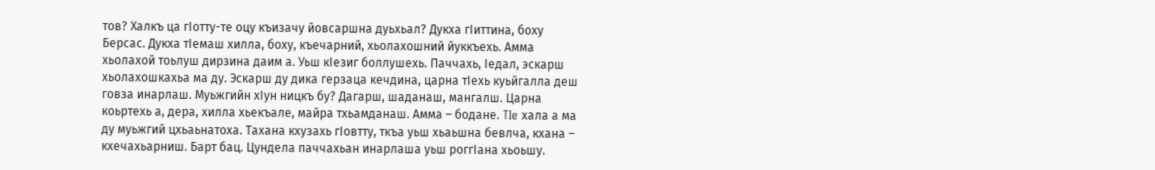тов? Халкъ ца гIотту-те оцу къизачу йовсаршна дуьхьал? Дукха гIиттина, боху Берсас. Дукха тIемаш хилла, боху, къечарний, хьолахошний йуккъехь. Амма хьолахой тоьлуш дирзина даим а. Уьш кIезиг боллушехь. Паччахь, Iедал, эскарш хьолахошкахьа ма ду. Эскарш ду дика герзаца кечдина, царна тIехь куьйгалла деш говза инарлаш. Муьжгийн хIун ницкъ бу? Дагарш, шаданаш, мангалш. Царна коьртехь а, дера, хилла хьекъале, майра тхьамданаш. Амма – бодане. TIe хала а ма ду муьжгий цхьаьнатоха. Тахана кхузахь гIовтту, ткъа уьш хьаьшна бевлча, кхана – кхечахьарниш. Барт бац. Цундела паччахьан инарлаша уьш роггIана хьоьшу.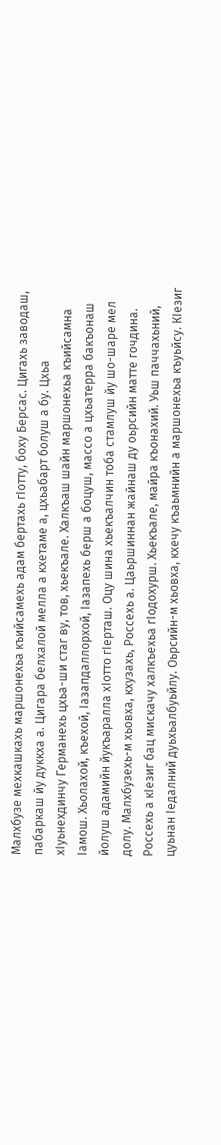Малхбузе мехкашкахь маршонехьа къийсамехь адам бертахь гIотту, боху Берсас. Цигахь заводаш, пабаркаш йу дуккха а. Цигара белхалой мелла а кхетаме а, цхьабарт болуш а бу. Цхьа хIуьнехдинчу Германехь цхьа-ши стаг ву, тов, хьекъале. Халкъаш шайн маршонехьа къийсамна Iамош. Хьолахой, къехой, Iазапдаллорхой, Iазапехь берш а боцуш, массо а цхьатерра бакъонаш йолуш адамийн йукъаралла хIотто гIерташ. Оцу шина хьекъалчин тоба стамлуш йу шо-шаре мел долу. Малхбузехь-м хьовха, кхузахь, Россехь а. Цаьршиннан жайнаш ду оьрсийн матте гочдина. Россехь а кIезиг бац мискачу халкъехьа гIoдохурш. Хьекъале, майра къонахий. Уьш паччахьний, цуьнан Iедалний дуьхьалбуьйлу. Оьрсийн-м хьовха, кхечу къаьмнийн а маршонехьа къуьйсу. КIезиг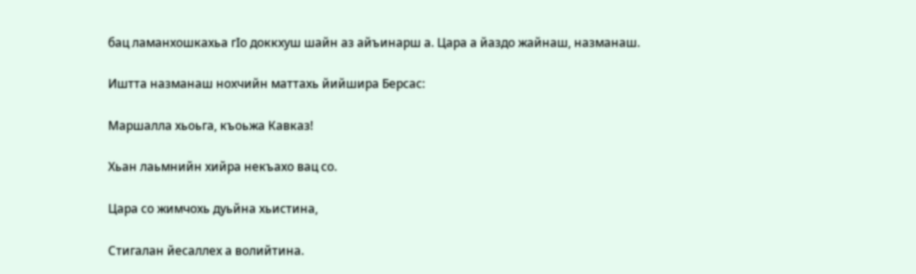бац ламанхошкахьа гIо доккхуш шайн аз айъинарш а. Цара а йаздо жайнаш, назманаш.

Иштта назманаш нохчийн маттахь йийшира Берсас:

Маршалла хьоьга, къоьжа Кавказ!

Хьан лаьмнийн хийра некъахо вац со.

Цара со жимчохь дуьйна хьистина,

Стигалан йесаллех а волийтина.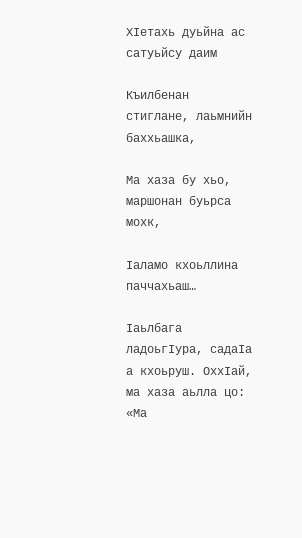ХIетахь дуьйна ас сатуьйсу даим

Къилбенан стиглане, лаьмнийн баххьашка,

Ма хаза бу хьо, маршонан буьрса мохк,

Iаламо кхоьллина паччахьаш…

Iаьлбага ладоьгIура, садаIа а кхоьруш. ОххIай, ма хаза аьлла цо: «Ма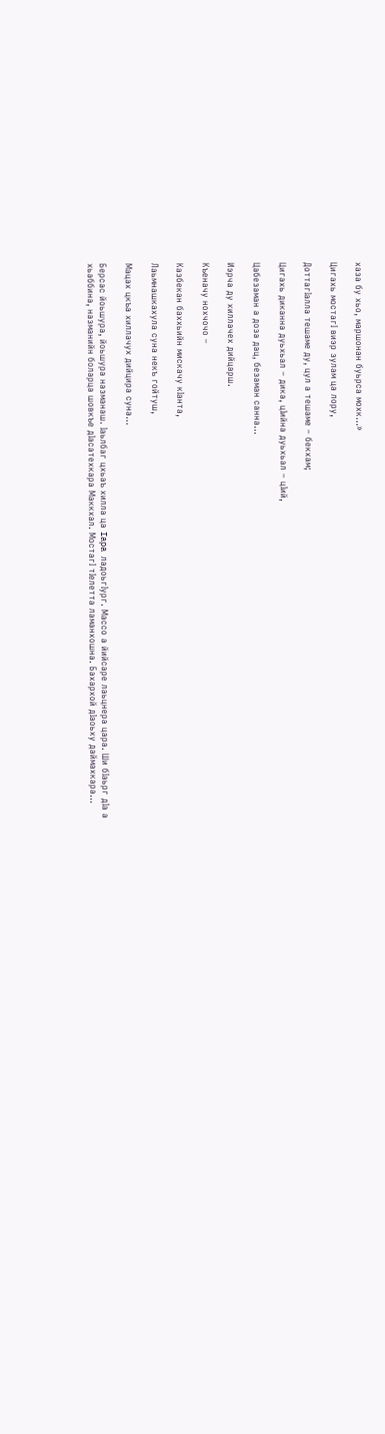хаза бу хьо, маршонан буьрса мохк…»

Цигахь мостагI виэр зулам ца лору,

ДоттагIалла тешаме ду, цул а тешаме – бекхам;

Цигахь диканна дуьхьал – дика, цIийна дуьхьал – цIий,

Цабезаман а доза дац, безаман санна…

Иэрча ду хиллачех дийцарш.

Къеначу нохчочо –

Казбекан баххьийн мискачу кIанта,

Лаьмнашкахула суна некъ гойтуш,

Мацах цкъа хиллачух дийцира суна…

Берсас йоьшура, йоьшура назманаш. Iаьлбаг цхьаъ хилла ца Iapa ладоьгIург. Массо а йийсаре лаьцнера цара. Ши бIаьрг дIа а хьаббина, назманийн боларца шовкъе дIасатехкара Маккхал. МостагI тIелетта ламанхошна. Бахархой дIаоьху даймахкара…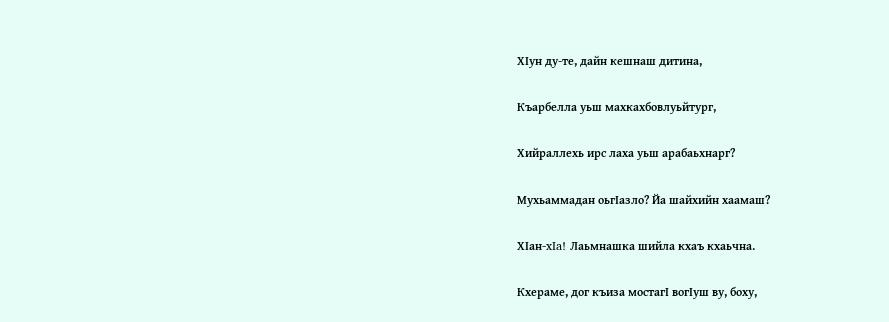ХIун ду-те, дайн кешнаш дитина,

Къарбелла уьш махкахбовлуьйтург,

Хийраллехь ирс лаха уьш арабаьхнарг?

Мухьаммадан оьгIазло? Йа шайхийн хаамаш?

ХIан-xIa! Лаьмнашка шийла кхаъ кхаьчна.

Кхераме, дог къиза мостагI вогIуш ву, боху,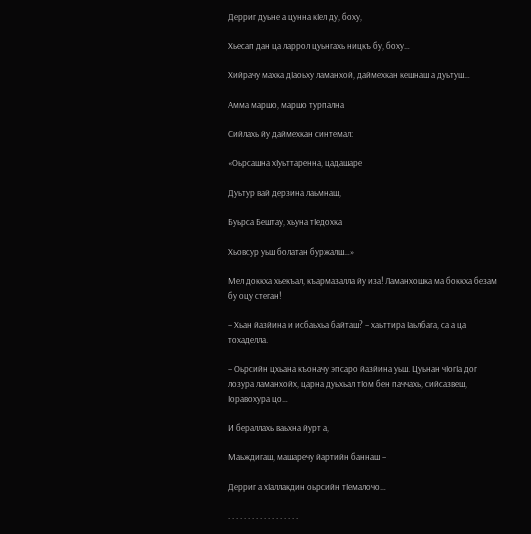Дерриг дуьне а цунна кIел ду, боху,

Хьесап дан ца ларрол цуьнгахь ницкъ бу, боху…

Хийрачу махка дIаоьху ламанхой, даймехкан кешнаш а дуьтуш…

Амма маршо, маршо турпална

Сийлахь йу даймехкан синтемал:

«Оьрсашна хIуьттаренна, цадашаре

Дуьтур вай дерзина лаьмнаш,

Буьрса Бештау, хьуна тIедохка

Хьовсур уьш болатан буржалш…»

Мел доккха хьекъал, къармазалла йу иза! Ламанхошка ма боккха безам бу оцу стеган!

– Хьан йазйина и исбаьхьа байташ? – хаьттира Iаьлбага, са а ца тохаделла.

– Оьрсийн цхьана къоначу эпсаро йазйина уьш. Цуьнан чIогIа дог лозура ламанхойх, царна дуьхьал тIом бен паччахь, сийсазвеш, Iоравохура цо…

И бераллахь ваьхна йурт а,

Маьждигаш, машаречу йартийн баннаш –

Дерриг а хIаллакдин оьрсийн тIемалочо…

. . . . . . . . . . . . . . . . . .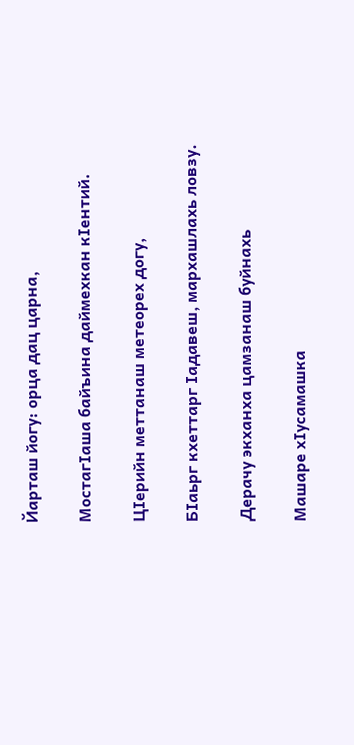Йарташ йогу: орца дац царна,

МостагIаша байъина даймехкан кIентий.

ЦIерийн меттанаш метеорех догу,

БIаьрг кхеттарг Iадавеш, мархашлахь ловзу.

Дерачу экханха цамзанаш буйнахь

Машаре хIусамашка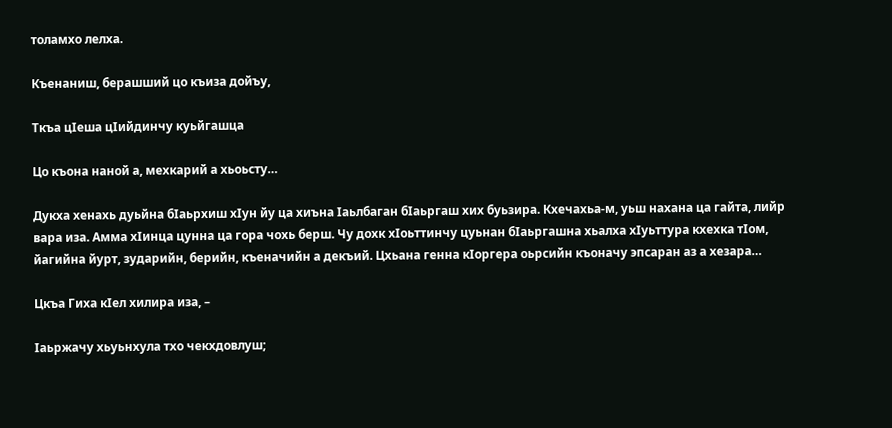толамхо лелха.

Къенаниш, берашший цо къиза дойъу,

Ткъа цIеша цIийдинчу куьйгашца

Цо къона наной а, мехкарий а хьоьсту…

Дукха хенахь дуьйна бIаьрхиш хIун йу ца хиъна Iаьлбаган бIаьргаш хих буьзира. Кхечахьа-м, уьш нахана ца гайта, лийр вара иза. Амма хIинца цунна ца гора чохь берш. Чу дохк хIоьттинчу цуьнан бIаьргашна хьалха хIуьттура кхехка тIом, йагийна йурт, зударийн, берийн, къеначийн а декъий. Цхьана генна кIоргера оьрсийн къоначу эпсаран аз а хезара…

Цкъа Гиха кIел хилира иза, –

Iаьржачу хьуьнхула тхо чекхдовлуш;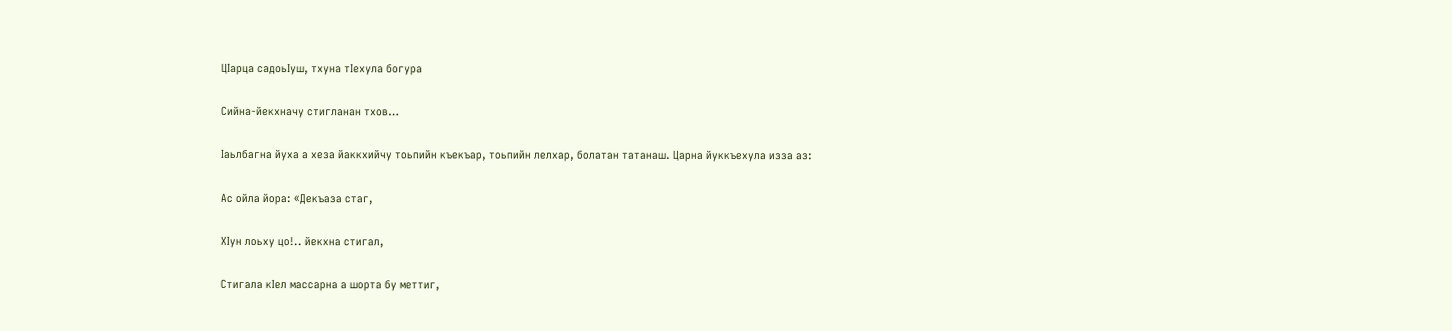ЦIарца садоьIуш, тхуна тIехула богура

Сийна-йекхначу стигланан тхов…

Iаьлбагна йуха а хеза йаккхийчу тоьпийн къекъар, тоьпийн лелхар, болатан татанаш. Царна йуккъехула изза аз:

Ас ойла йора: «Декъаза стаг,

ХIун лоьху цо!.. йекхна стигал,

Стигала кIел массарна а шорта бу меттиг,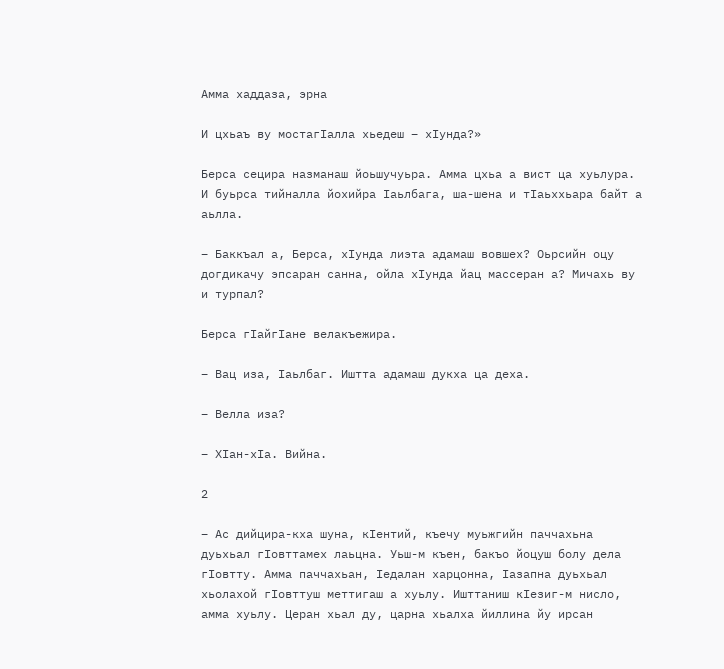Амма хаддаза, эрна

И цхьаъ ву мостагIалла хьедеш – хIунда?»

Берса сецира назманаш йоьшучуьра. Амма цхьа а вист ца хуьлура. И буьрса тийналла йохийра Iаьлбага, ша-шена и тIаьххьара байт а аьлла.

– Баккъал а, Берса, хIунда лиэта адамаш вовшех? Оьрсийн оцу догдикачу эпсаран санна, ойла хIунда йац массеран а? Мичахь ву и турпал?

Берса гIайгIане велакъежира.

– Вац иза, Iаьлбаг. Иштта адамаш дукха ца деха.

– Велла иза?

– ХIан-хIа. Вийна.

2

– Ас дийцира-кха шуна, кIентий, къечу муьжгийн паччахьна дуьхьал гIовттамех лаьцна. Уьш-м къен, бакъо йоцуш болу дела гIовтту. Амма паччахьан, Iедалан харцонна, Iазапна дуьхьал хьолахой гIовттуш меттигаш а хуьлу. Ишттаниш кIезиг-м нисло, амма хуьлу. Церан хьал ду, царна хьалха йиллина йу ирсан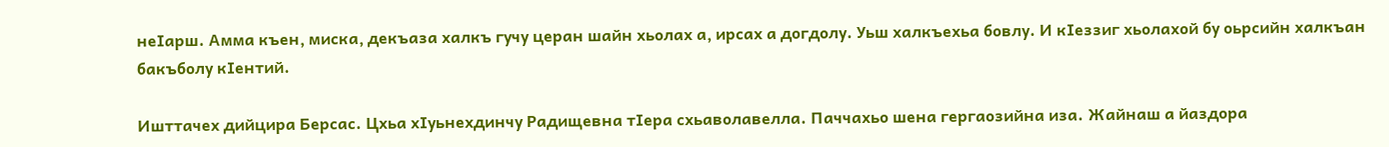неIарш. Амма къен, миска, декъаза халкъ гучу церан шайн хьолах а, ирсах а догдолу. Уьш халкъехьа бовлу. И кIеззиг хьолахой бу оьрсийн халкъан бакъболу кIентий.

Ишттачех дийцира Берсас. Цхьа хIуьнехдинчу Радищевна тIера схьаволавелла. Паччахьо шена гергаозийна иза. Жайнаш а йаздора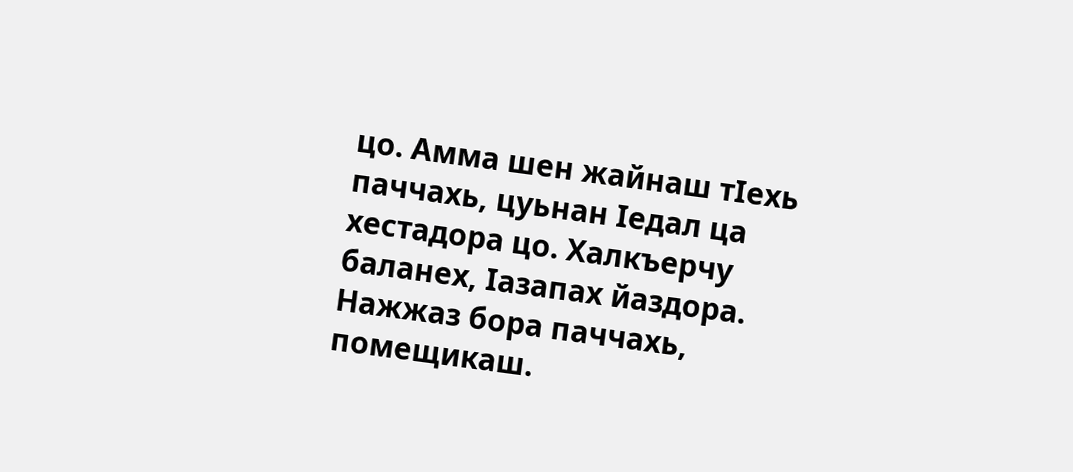цо. Амма шен жайнаш тIехь паччахь, цуьнан Iедал ца хестадора цо. Халкъерчу баланех, Iазапах йаздора. Нажжаз бора паччахь, помещикаш.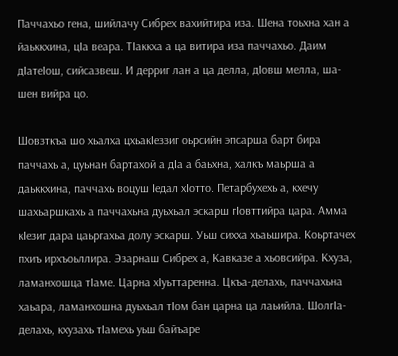Паччахьо гена, шийлачу Сибрех вахийтира иза. Шена тоьхна хан а йаьккхина, цIа веара. ТIаккха а ца витира иза паччахьо. Даим дIатеIош, сийсазвеш. И дерриг лан а ца делла, дIовш мелла, ша-шен вийра цо.

Шовзткъа шо хьалха цхьакIеззиг оьрсийн эпсарша барт бира паччахь а, цуьнан бартахой а дIа а баьхна, халкъ маьрша а даьккхина, паччахь воцуш Iедал хIотто. Петарбухехь а, кхечу шахьаршкахь а паччахьна дуьхьал эскарш гIовттийра цара. Амма кIезиг дара цаьргахьа долу эскарш. Уьш сихха хьаьшира. Коьртачех пхиъ ирхъоьллира. Эзарнаш Сибрех а, Кавказе а хьовсийра. Кхуза, ламанхошца тIаме. Царна хIуьттаренна. Цкъа-делахь, паччахьна хаьара, ламанхошна дуьхьал тIом бан царна ца лаьийла. ШолгIа-делахь, кхузахь тIамехь уьш байъаре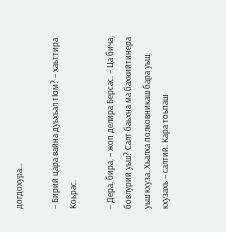догдохура…

– Бирий цара вайна дуьхьал тIом? – хаьттира Коьрас.

– Дера, бира, – жоп делира Берсас. – Ца бича, бовлурий уьш? Салт баьхна ма бахкийтинера уьш кхуза. Хьалха полковникаш бара уьш, кхузахь – салтий. Кара тоьпаш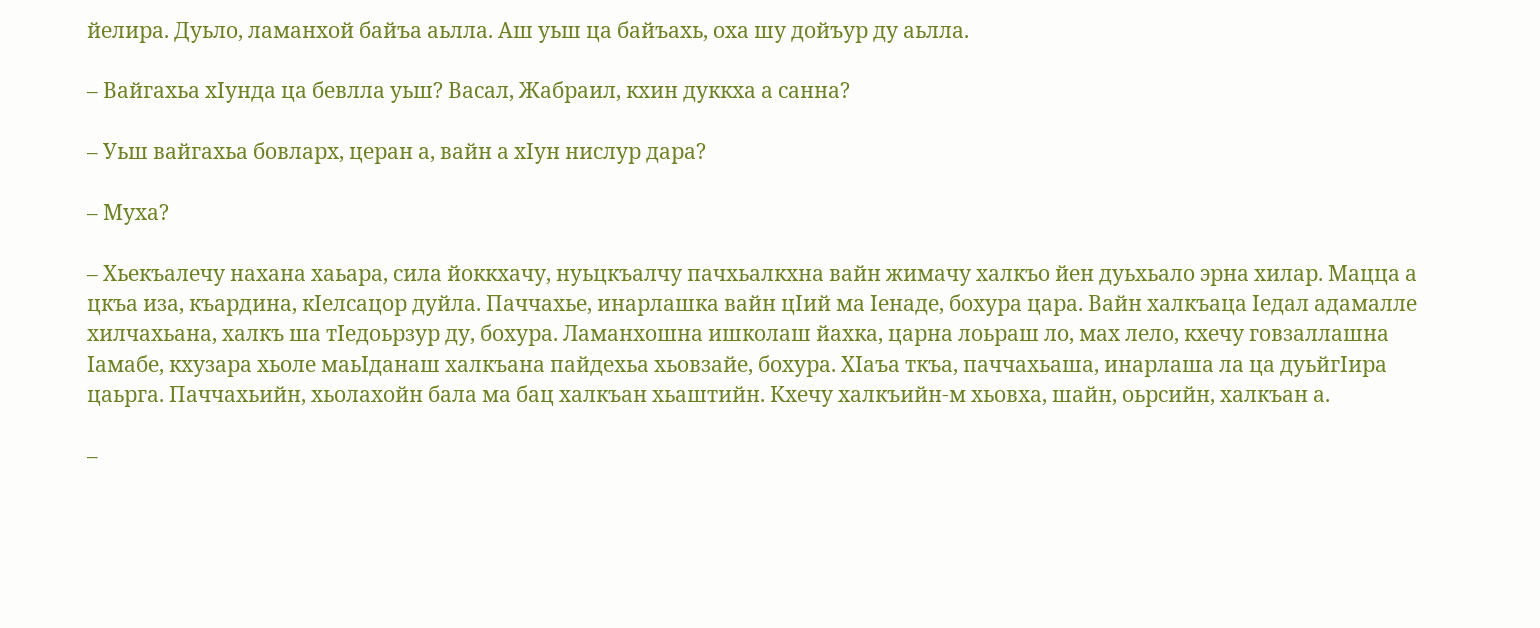йелира. Дуьло, ламанхой байъа аьлла. Аш уьш ца байъахь, оха шу дойъур ду аьлла.

– Вайгахьа хIунда ца бевлла уьш? Васал, Жабраил, кхин дуккха а санна?

– Уьш вайгахьа бовларх, церан а, вайн а хIун нислур дара?

– Муха?

– Хьекъалечу нахана хаьара, сила йоккхачу, нуьцкъалчу пачхьалкхна вайн жимачу халкъо йен дуьхьало эрна хилар. Мацца а цкъа иза, къардина, кIелсацор дуйла. Паччахье, инарлашка вайн цIий ма Iенаде, бохура цара. Вайн халкъаца Iедал адамалле хилчахьана, халкъ ша тIедоьрзур ду, бохура. Ламанхошна ишколаш йахка, царна лоьраш ло, мах лело, кхечу говзаллашна Iамабе, кхузара хьоле маьIданаш халкъана пайдехьа хьовзайе, бохура. ХIаъа ткъа, паччахьаша, инарлаша ла ца дуьйгIира цаьрга. Паччахьийн, хьолахойн бала ма бац халкъан хьаштийн. Кхечу халкъийн-м хьовха, шайн, оьрсийн, халкъан а.

–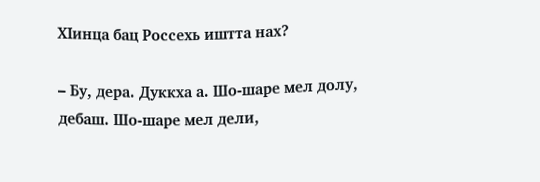ХIинца бац Россехь иштта нах?

– Бу, дера. Дуккха а. Шо-шаре мел долу, дебаш. Шо-шаре мел дели,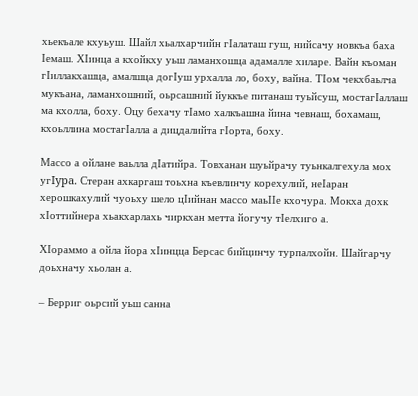хьекъале кхуьуш. Шайл хьалхарчийн гIалаташ гуш, нийсачу новкъа баха Iемаш. ХIинца а кхойкху уьш ламанхошца адамалле хиларе. Вайн къоман гIиллакхашца, амалшца догIуш урхалла ло, боху, вайна. ТIом чекхбаьлча мукъана, ламанхошний, оьрсашний йуккъе питанаш туьйсуш, мостагIаллаш ма кхолла, боху. Оцу бехачу тIамо халкъашна йина чевнаш, бохамаш, кхоьллина мостагIалла а дицдалийта гIорта, боху.

Массо а ойлане ваьлла дIатийра. Товханан шуьйрачу туьнкалгехула мох yгIypa. Стеран ахкаргаш тоьхна къевлинчу корехулий, неIаран херошкахулий чуоьху шело цIийнан массо маьIIе кхочура. Мокха дохк хIоттийнера хьакхарлахь чиркхан метта йогучу тIелхиго а.

ХIораммо а ойла йора хIинцца Берсас бийцинчу турпалхойн. Шайгарчу доьхначу хьолан а.

– Берриг оьрсий уьш санна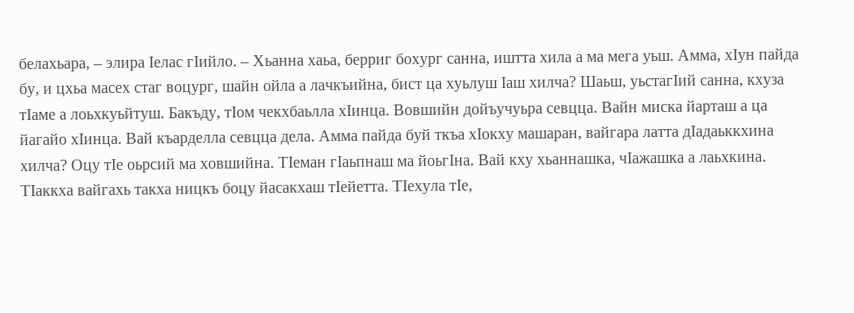белахьара, – элира Iелас гIийло. – Хьанна хаьа, берриг бохург санна, иштта хила а ма мега уьш. Амма, хIун пайда бу, и цхьа масех стаг воцург, шайн ойла а лачкъийна, бист ца хуьлуш Iаш хилча? Шаьш, уьстагIий санна, кхуза тIаме а лоьхкуьйтуш. Бакъду, тIом чекхбаьлла хIинца. Вовшийн дойъучуьра севцца. Вайн миска йарташ а ца йагайо хIинца. Вай къарделла севцца дела. Амма пайда буй ткъа хIокху машаран, вайгара латта дIадаьккхина хилча? Оцу тIе оьрсий ма ховшийна. ТIеман гIаьпнаш ма йоьгIна. Вай кху хьаннашка, чIажашка а лаьхкина. ТIаккха вайгахь такха ницкъ боцу йасакхаш тIейетта. ТIехула тIе,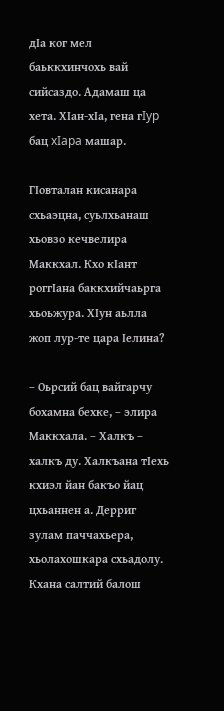дIа ког мел баьккхинчохь вай сийсаздо. Адамаш ца хета. ХIан-хIа, гена гIyp бац xIapa машар.

ГIовталан кисанара схьаэцна, суьлхьанаш хьовзо кечвелира Маккхал. Кхо кIант роггIана баккхийчаьрга хьоьжура. ХIун аьлла жоп лур-те цара Iелина?

– Оьрсий бац вайгарчу бохамна бехке, – элира Маккхала. – Халкъ – халкъ ду. Халкъана тIехь кхиэл йан бакъо йац цхьаннен а. Дерриг зулам паччахьера, хьолахошкара схьадолу. Кхана салтий балош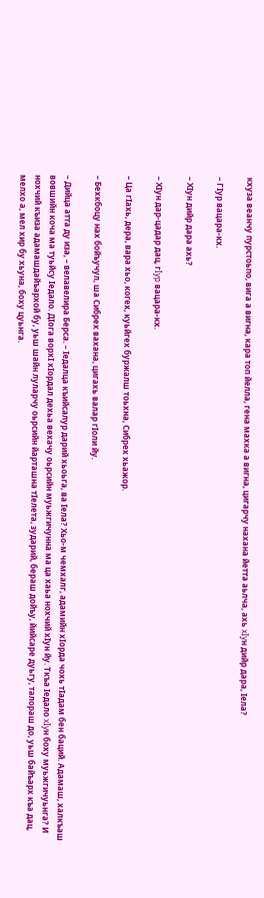кхуза веанчу пурстоьпо, вига а вигна, кара топ йелла, гена махка а вигна, цигарчу нахана йетта аьлча, ахь xIyн дийр дара, Iела?

– ГIур вацара-кх.

– ХIун дийр дара ахь?

– ХIун дар-цадар дац, гIyp вацара-кх.

– Ца гIахь, дера, вара хьо, когех, куьйгех буржалш тоьхна, Сибрех хьажор.

– Бехкбоцу нах бойъучул, ша Сибрех вахана, цигахь валар гIоли йу.

– Дийца атта ду иза, – велавелира Берса. – Iедалца къийсалур дарий хьоьга, ва Iела? Хьо-м чемхалг, адамийн хIорда чохь тIадам бен баций. Адамаш, халкъаш вовшийн коча ма туьйсу Iедало. ДIога ворхI хIордал дехьа вехачу оьрсийн муьжгичунна ма ца хаьа нохчий хIун йу. Ткъа Iедало xIyн боху муьжгичуьнга? И нохчий къиза адамашдайъархой бу, уьш шайн луларчу оьрсийн йарташна тIелета, зударий, бераш дойъу, йийсаре дуьгу, талораш до, уьш байъарх къа дац, мелхо а, мел хир бу хьуна, боху цуьнга.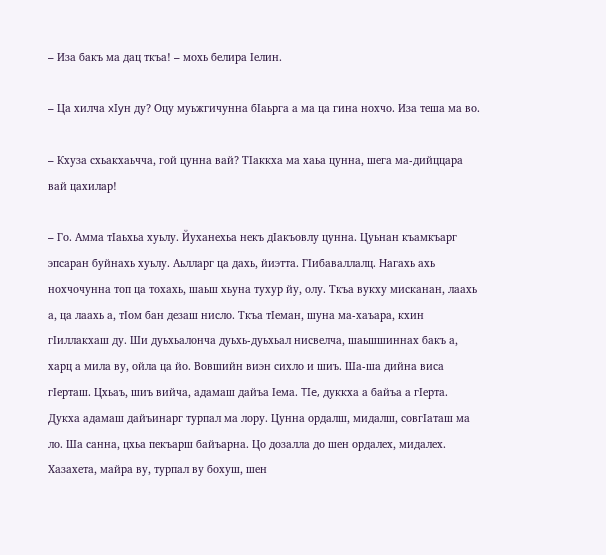– Иза бакъ ма дац ткъа! – мохь белира Iелин.

– Ца хилча xIyн ду? Оцу муьжгичунна бIаьрга а ма ца гина нохчо. Иза теша ма во.

– Кхуза схьакхаьчча, гой цунна вай? ТIаккха ма хаьа цунна, шега ма-дийццара вай цахилар!

– Го. Амма тIаьхьа хуьлу. Йуханехьа некъ дIакъовлу цунна. Цуьнан къамкъарг эпсаран буйнахь хуьлу. Аьлларг ца дахь, йиэтта. ГIибаваллалц. Нагахь ахь нохчочунна топ ца тохахь, шаьш хьуна тухур йу, олу. Ткъа вукху мисканан, лаахь а, ца лаахь а, тIом бан дезаш нисло. Ткъа тIеман, шуна ма-хаъара, кхин гIиллакхаш ду. Ши дуьхьалонча дуьхь-дуьхьал нисвелча, шаьшшиннах бакъ а, харц а мила ву, ойла ца йо. Вовшийн виэн сихло и шиъ. Ша-ша дийна виса гIерташ. Цхьаъ, шиъ вийча, адамаш дайъа Iема. TIe, дуккха а байъа а гIерта. Дукха адамаш дайъинарг турпал ма лору. Цунна ордалш, мидалш, совгIаташ ма ло. Ша санна, цхьа пекъарш байъарна. Цо дозалла до шен ордалех, мидалех. Хазахета, майра ву, турпал ву бохуш, шен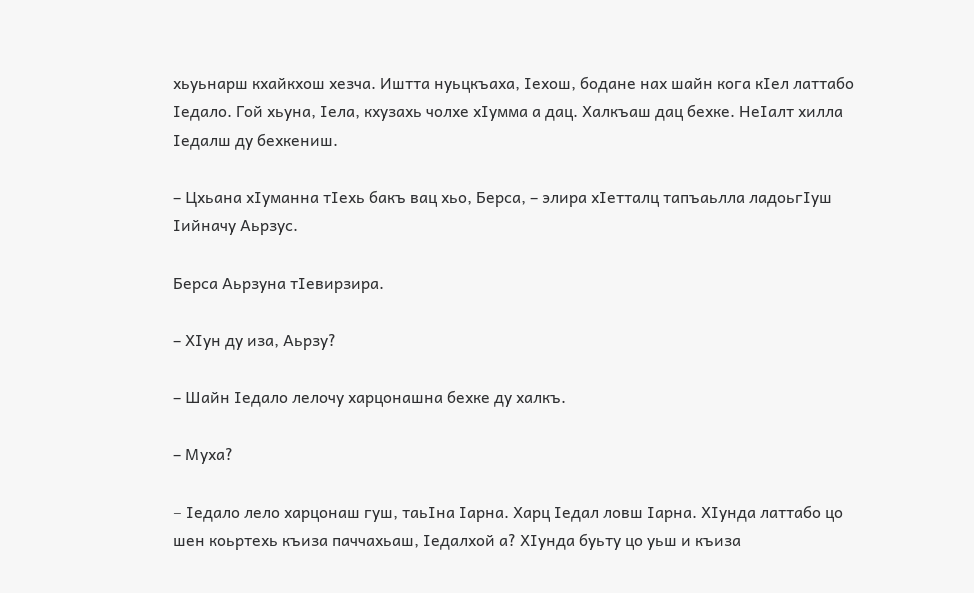хьуьнарш кхайкхош хезча. Иштта нуьцкъахa, Iехош, бодане нах шайн кога кIел латтабо Iедало. Гой хьуна, Iела, кхузахь чолхе хIумма а дац. Халкъаш дац бехке. НеIалт хилла Iедалш ду бехкениш.

– Цхьана хIуманна тIехь бакъ вац хьо, Берса, – элира хIетталц тапъаьлла ладоьгIуш Iийначу Аьрзус.

Берса Аьрзуна тIевирзира.

– ХIун ду иза, Аьрзу?

– Шайн Iедало лелочу харцонашна бехке ду халкъ.

– Муха?

– Iедало лело харцонаш гуш, таьIна Iарна. Харц Iедал ловш Iарна. ХIунда латтабо цо шен коьртехь къиза паччахьаш, Iедалхой а? ХIунда буьту цо уьш и къиза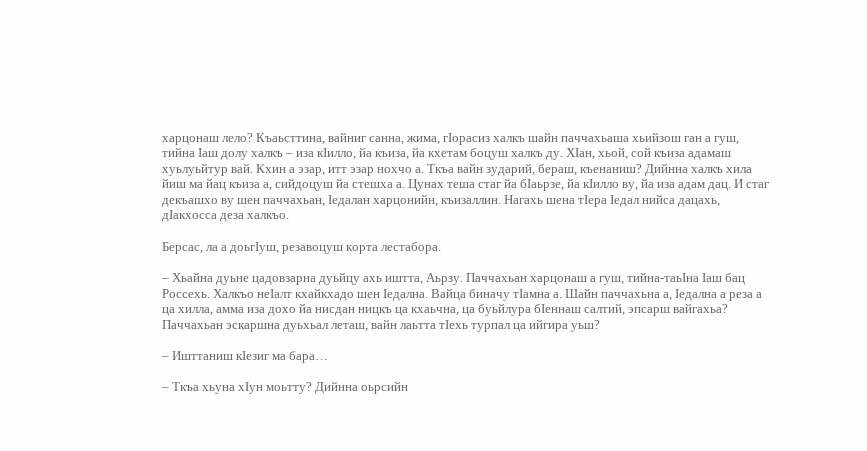харцонаш лело? Къаьсттина, вайниг санна, жима, гIорасиз халкъ шайн паччахьаша хьийзош ган а гуш, тийна Iаш долу халкъ – иза кIилло, йа къиза, йа кхетам боцуш халкъ ду. ХIан, хьой, сой къиза адамаш хуьлуьйтур вай. Кхин а эзар, итт эзар нохчо а. Ткъа вайн зударий, бераш, къенаниш? Дийнна халкъ хила йиш ма йац къиза а, сийдоцуш йа стешха а. Цунах теша стаг йа бIаьрзе, йа кIилло ву, йа иза адам дац. И стаг декъашхо ву шен паччахьан, Iедалан харцонийн, къизаллин. Нагахь шена тIера Iедал нийса дацахь, дIакхосса деза халкъо.

Берсас, ла а доьгIуш, резавоцуш корта лестабора.

– Хьайна дуьне цадовзарна дуьйцу ахь иштта, Аьрзу. Паччахьан харцонаш а гуш, тийна-таьIна Iаш бац Россехь. Халкъо неIалт кхайкхадо шен Iедална. Вайца биначу тIамна а. Шайн паччахьна а, Iедална а реза а ца хилла, амма иза дохо йа нисдан ницкъ ца кхаьчна, ца буьйлура бIеннаш салтий, эпсарш вайгахьа? Паччахьан эскаршна дуьхьал леташ, вайн лаьтта тIехь турпал ца ийгира уьш?

– Ишттаниш кIезиг ма бара…

– Ткъа хьуна хIун моьтту? Дийнна оьрсийн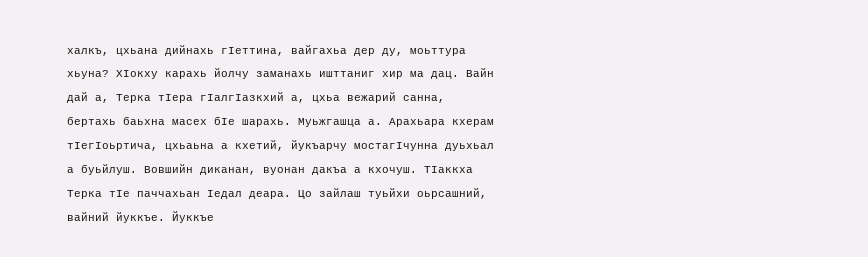халкъ, цхьана дийнахь гIеттина, вайгахьа дер ду, моьттура хьуна? ХIокху карахь йолчу заманахь ишттаниг хир ма дац. Вайн дай а, Терка тIера гIалгIазкхий а, цхьа вежарий санна, бертахь баьхна масех бIе шарахь. Муьжгашца а. Арахьара кхерам тIегIоьртича, цхьаьна а кхетий, йукъарчу мостагIчунна дуьхьал а буьйлуш. Вовшийн диканан, вуонан дакъа а кхочуш. ТIаккха Терка тIе паччахьан Iедал деара. Цо зайлаш туьйхи оьрсашний, вайний йуккъе. Йуккъе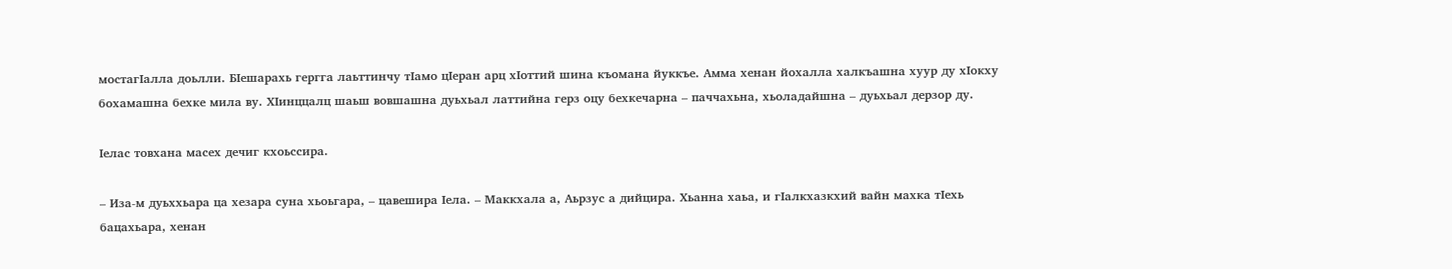мостагIалла доьлли. БIешарахь гергга лаьттинчу тIамо цIеран арц хIоттий шина къомана йуккъе. Амма хенан йохалла халкъашна хуур ду хIокху бохамашна бехке мила ву. ХIинццалц шаьш вовшашна дуьхьал латтийна герз оцу бехкечарна – паччахьна, хьоладайшна – дуьхьал дерзор ду.

Iелас товхана масех дечиг кхоьссира.

– Иза-м дуьххьара ца хезара суна хьоьгара, – цавешира Iела. – Маккхала а, Аьрзус а дийцира. Хьанна хаьа, и гIалкхазкхий вайн махка тIехь бацахьара, хенан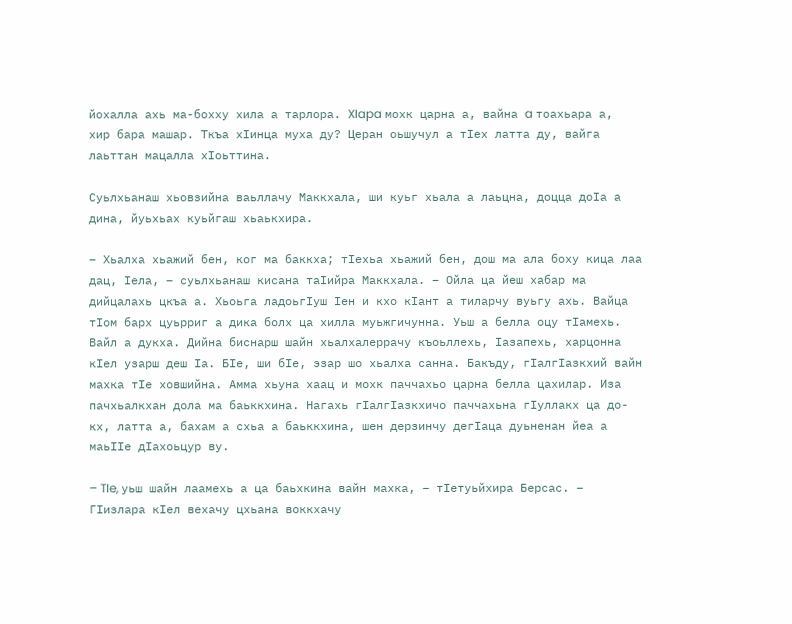йохалла ахь ма-бохху хила а тарлора. XIapa мохк царна а, вайна a тоахьара а, хир бара машар. Ткъа хIинца муха ду? Церан оьшучул а тIех латта ду, вайга лаьттан мацалла хIоьттина.

Суьлхьанаш хьовзийна ваьллачу Маккхала, ши куьг хьала а лаьцна, доцца доIа а дина, йуьхьах куьйгаш хьаькхира.

– Хьалха хьажий бен, ког ма баккха; тIехьа хьажий бен, дош ма ала боху кица лаа дац, Iела, – суьлхьанаш кисана таIийра Маккхала. – Ойла ца йеш хабар ма дийцалахь цкъа а. Хьоьга ладоьгIуш Iен и кхо кIант а тиларчу вуьгу ахь. Вайца тIом барх цуьрриг а дика болх ца хилла муьжгичунна. Уьш а белла оцу тIамехь. Вайл а дукха. Дийна биснарш шайн хьалхалеррачу къоьллехь, Iазапехь, харцонна кIел узарш деш Iа. БIе, ши бIе, эзар шо хьалха санна. Бакъду, гIалгIазкхий вайн махка тIе ховшийна. Амма хьуна хаац и мохк паччахьо царна белла цахилар. Иза пачхьалкхан дола ма баьккхина. Нагахь гIалгIазкхичо паччахьна гIуллакх ца до-кх, латта а, бахам а схьа а баьккхина, шен дерзинчу дегIаца дуьненан йеа а маьIIе дIахоьцур ву.

– TIe, уьш шайн лаамехь а ца баьхкина вайн махка, – тIетуьйхира Берсас. – ГIизлара кIел вехачу цхьана воккхачу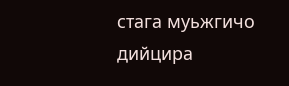стага муьжгичо дийцира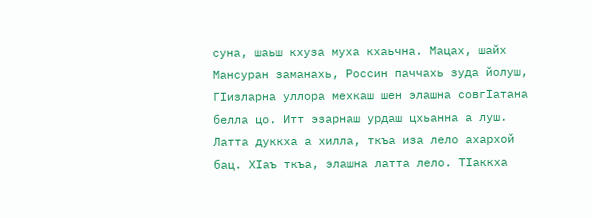суна, шаьш кхуза муха кхаьчна. Мацах, шайх Мансуран заманахь, Россин паччахь зуда йолуш, ГIизларна уллора мехкаш шен элашна совгIатана белла цо. Итт эзарнаш урдаш цхьанна а луш. Латта дуккха а хилла, ткъа иза лело ахарxoй бац. ХIаъ ткъа, элашна латта лело. ТIаккха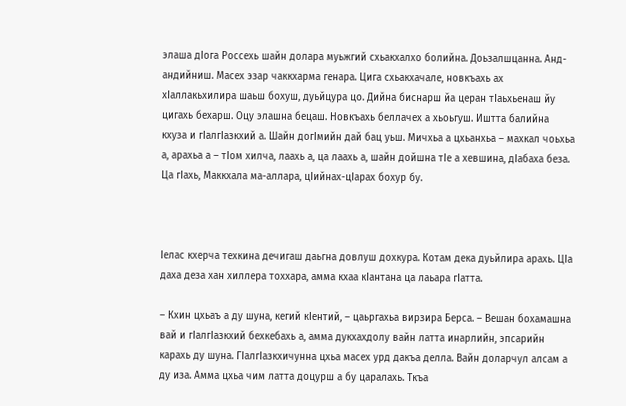элаша дIога Россехь шайн долара муьжгий схьакхалхо болийна. Доьзалшцанна. Анд-андийниш. Масех эзар чаккхарма генара. Цига схьакхачале, новкъахь ах хIаллакьхилира шаьш бохуш, дуьйцура цо. Дийна биснарш йа церан тIаьхьенаш йу цигахь бехарш. Оцу элашна бецаш. Новкъахь беллачех а хьоьгуш. Иштта балийна кхуза и гIалгIазкхий а. Шайн догIмийн дай бац уьш. Мичхьа а цхьанхьа – махкал чоьхьа а, арахьа а – тIом хилча, лаахь а, ца лаахь а, шайн дойшна тIе а хевшина, дIабаха беза. Ца гIахь, Маккхала ма-аллара, цIийнах-цIарах бохур бу.



Iелас кхерча техкина дечигаш даьгна довлуш дохкура. Котам дека дуьйлира арахь. ЦIа даха деза хан хиллера тоххара, амма кхаа кIантана ца лаьара гIатта.

– Кхин цхьаъ а ду шуна, кегий кIентий, – цаьргахьа вирзира Берса. – Вешан бохамашна вай и гIалгIазкхий бехкебахь а, амма дукхахдолу вайн латта инарлийн, эпсарийн карахь ду шуна. ГIалгIазкхичунна цхьа масех урд дакъа делла. Вайн доларчул алсам а ду иза. Амма цхьа чим латта доцурш а бу царалахь. Ткъа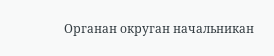Органан округан начальникан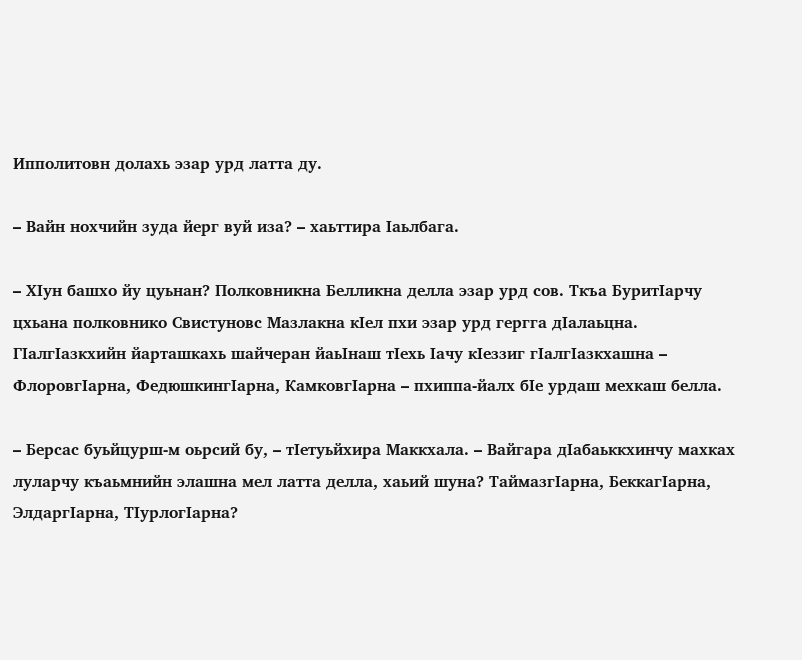Ипполитовн долахь эзар урд латта ду.

– Вайн нохчийн зуда йерг вуй иза? – хаьттира Iаьлбага.

– ХIун башхо йу цуьнан? Полковникна Белликна делла эзар урд сов. Ткъа БуритIарчу цхьана полковнико Свистуновс Мазлакна кIел пхи эзар урд гергга дIалаьцна. ГIалгIазкхийн йарташкахь шайчеран йаьIнаш тIехь Iачу кIеззиг гIалгIазкхашна – ФлоровгIарна, ФедюшкингIарна, КамковгIарна – пхиппа-йалх бIе урдаш мехкаш белла.

– Берсас буьйцурш-м оьрсий бу, – тIетуьйхира Маккхала. – Вайгара дIабаьккхинчу махках луларчу къаьмнийн элашна мел латта делла, хаьий шуна? ТаймазгIарна, БеккагIарна, ЭлдаргIарна, ТIурлогIарна?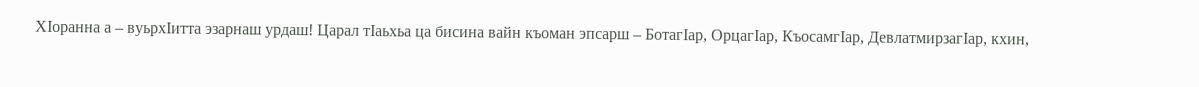ХIоранна а – вуьрхIитта эзарнаш урдаш! Царал тIаьхьа ца бисина вайн къоман эпсарш – БотагIар, ОрцагIар, КъосамгIар, ДевлатмирзагIар, кхин,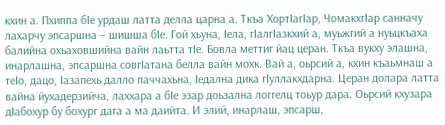кхин а. Пхиппа бIе урдаш латта делла царна а. Ткъа ХортIагIар, ЧомакхгIар санначу лахарчу эпсаршна – шишша бIе. Гой хьуна, Iела, гIалгIазкхий а, муьжгий а нуьцкъаха балийна охьаховшийна вайн лаьтта тIе. Бовла меттиг йац церан. Ткъа вукху элашна, инарлашна, эпсаршна совгIатана белла вайн мохк. Вай а, оьрсий а, кхин къаьмнаш а теIо, дацо, Iазапехь далло паччахьна, Iедална дика гIуллакхдарна. Церан долара латта вайна йухадерзийча, лаххара а бIе эзар доьзална логгелц тоьур дара. Оьрсий кхузара дIабохур бу бохург дага а ма даийта. И элий, инарлаш, эпсарш,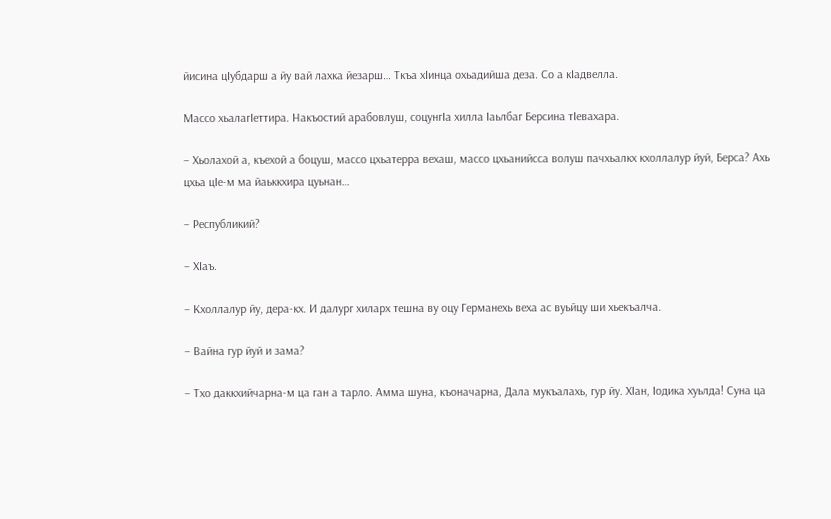йисина цIубдарш а йу вай лахка йезарш… Ткъа хIинца охьадийша деза. Со а кIадвелла.

Массо хьалагIеттира. Накъостий арабовлуш, соцунгIа хилла Iаьлбаг Берсина тIевахара.

– Хьолахой а, къехой а боцуш, массо цхьатерра вехаш, массо цхьанийсса волуш пачхьалкх кхоллалур йуй, Берса? Ахь цхьа цIе-м ма йаьккхира цуьнан…

– Республикий?

– ХIаъ.

– Кхоллалур йу, дера-кх. И далург хиларх тешна ву оцу Германехь веха ас вуьйцу ши хьекъалча.

– Вайна гур йуй и зама?

– Тхо даккхийчарна-м ца ган а тарло. Амма шуна, къоначарна, Дала мукъалахь, гур йу. ХIан, Iодика хуьлда! Суна ца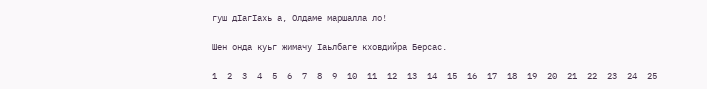гуш дIагIахь а, Олдаме маршалла ло!

Шен онда куьг жимачу Iаьлбаге кховдийра Берсас.

1  2  3  4  5  6  7  8  9  10  11  12  13  14  15  16  17  18  19  20  21  22  23  24  25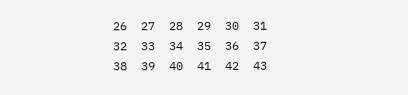26  27  28  29  30  31  32  33  34  35  36  37  38  39  40  41  42  43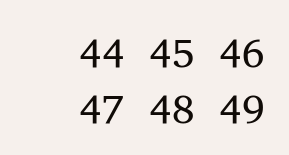44  45  46  47  48  49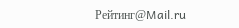Рейтинг@Mail.ru